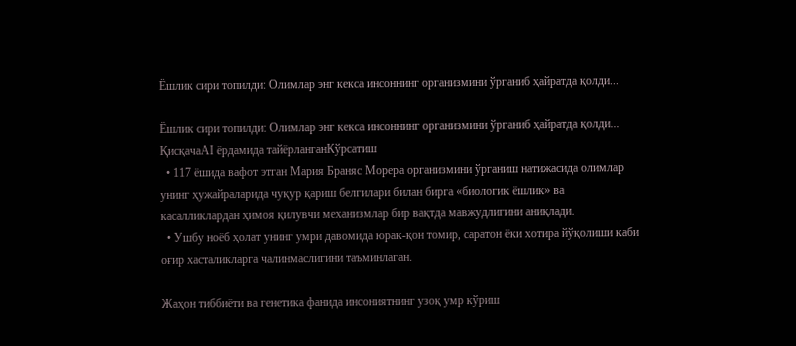Ёшлик сири топилди: Олимлар энг кекса инсоннинг организмини ўрганиб ҳайратда қолди...

Ёшлик сири топилди: Олимлар энг кекса инсоннинг организмини ўрганиб ҳайратда қолди...
ҚисқачаAI ёрдамида тайёрланганКўрсатиш
  • 117 ёшида вафот этган Мария Браняс Морера организмини ўрганиш натижасида олимлар унинг ҳужайраларида чуқур қариш белгилари билан бирга «биологик ёшлик» ва касалликлардан ҳимоя қилувчи механизмлар бир вақтда мавжудлигини аниқлади.
  • Ушбу ноёб ҳолат унинг умри давомида юрак-қон томир, саратон ёки хотира йўқолиши каби оғир хасталикларга чалинмаслигини таъминлаган.

Жаҳон тиббиёти ва генетика фанида инсониятнинг узоқ умр кўриш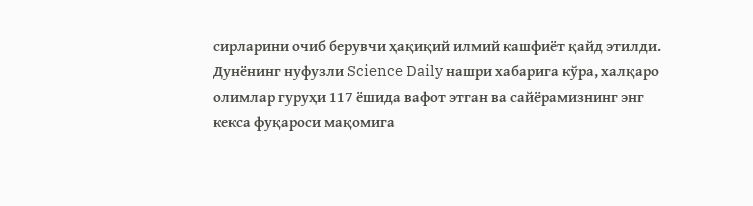сирларини очиб берувчи ҳақиқий илмий кашфиёт қайд этилди. Дунёнинг нуфузли Science Daily нашри хабарига кўра, халқаро олимлар гуруҳи 117 ёшида вафот этган ва сайёрамизнинг энг кекса фуқароси мақомига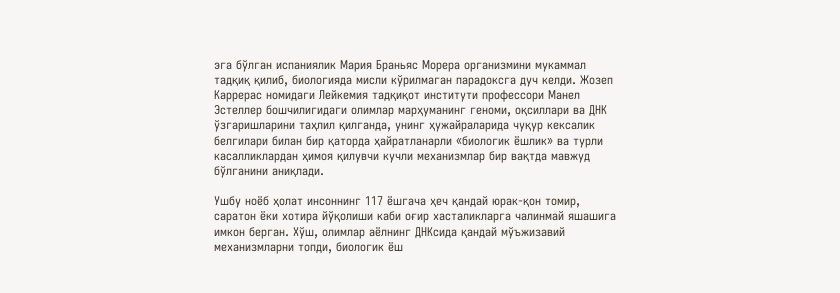эга бўлган испаниялик Мария Браньяс Морера организмини мукаммал тадқиқ қилиб, биологияда мисли кўрилмаган парадоксга дуч келди. Жозеп Каррерас номидаги Лейкемия тадқиқот институти профессори Манел Эстеллер бошчилигидаги олимлар марҳуманинг геноми, оқсиллари ва ДНК ўзгаришларини таҳлил қилганда, унинг ҳужайраларида чуқур кексалик белгилари билан бир қаторда ҳайратланарли «биологик ёшлик» ва турли касалликлардан ҳимоя қилувчи кучли механизмлар бир вақтда мавжуд бўлганини аниқлади.

Ушбу ноёб ҳолат инсоннинг 117 ёшгача ҳеч қандай юрак-қон томир, саратон ёки хотира йўқолиши каби оғир хасталикларга чалинмай яшашига имкон берган. Хўш, олимлар аёлнинг ДНКсида қандай мўъжизавий механизмларни топди, биологик ёш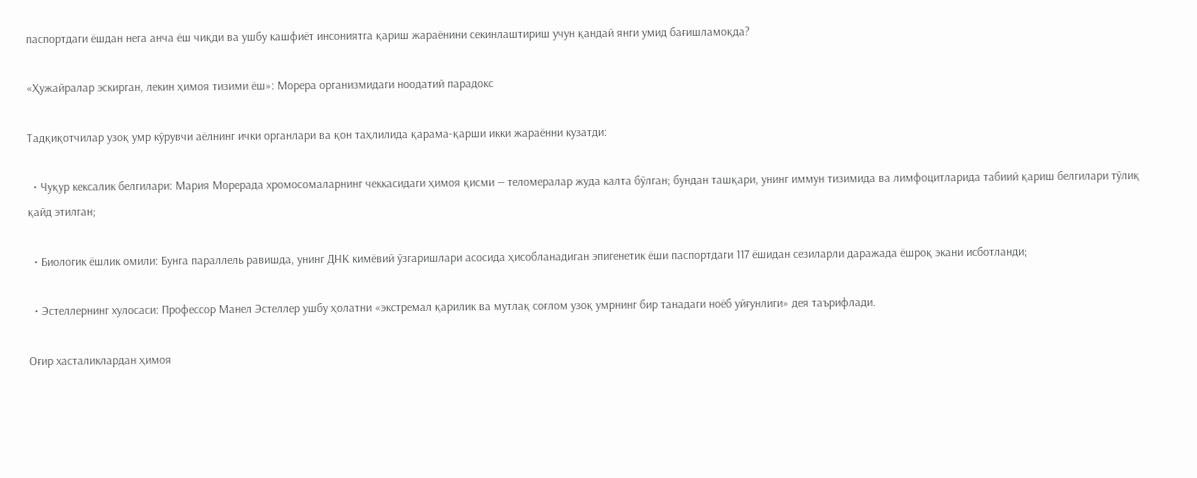паспортдаги ёшдан нега анча ёш чиқди ва ушбу кашфиёт инсониятга қариш жараёнини секинлаштириш учун қандай янги умид бағишламоқда?

«Ҳужайралар эскирган, лекин ҳимоя тизими ёш»: Морера организмидаги ноодатий парадокс

Тадқиқотчилар узоқ умр кўрувчи аёлнинг ички органлари ва қон таҳлилида қарама-қарши икки жараённи кузатди:

  • Чуқур кексалик белгилари: Мария Морерада хромосомаларнинг чеккасидаги ҳимоя қисми — теломералар жуда калта бўлган; бундан ташқари, унинг иммун тизимида ва лимфоцитларида табиий қариш белгилари тўлиқ қайд этилган;

  • Биологик ёшлик омили: Бунга параллель равишда, унинг ДНК кимёвий ўзгаришлари асосида ҳисобланадиган эпигенетик ёши паспортдаги 117 ёшидан сезиларли даражада ёшроқ экани исботланди;

  • Эстеллернинг хулосаси: Профессор Манел Эстеллер ушбу ҳолатни «экстремал қарилик ва мутлақ соғлом узоқ умрнинг бир танадаги ноёб уйғунлиги» дея таърифлади.

Оғир хасталиклардан ҳимоя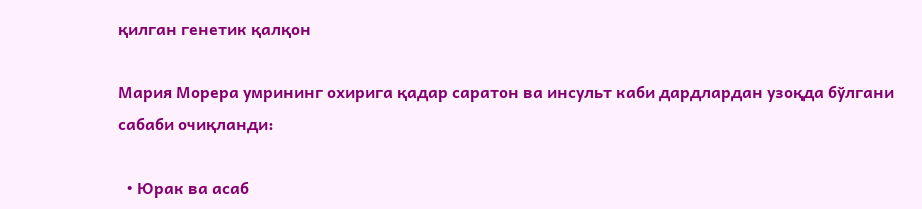қилган генетик қалқон

Мария Морера умрининг охирига қадар саратон ва инсульт каби дардлардан узоқда бўлгани сабаби очиқланди:

  • Юрак ва асаб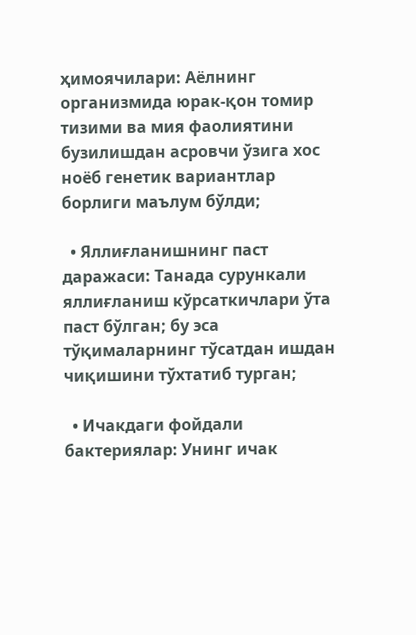ҳимоячилари: Аёлнинг организмида юрак-қон томир тизими ва мия фаолиятини бузилишдан асровчи ўзига хос ноёб генетик вариантлар борлиги маълум бўлди;

  • Яллиғланишнинг паст даражаси: Танада сурункали яллиғланиш кўрсаткичлари ўта паст бўлган; бу эса тўқималарнинг тўсатдан ишдан чиқишини тўхтатиб турган;

  • Ичакдаги фойдали бактериялар: Унинг ичак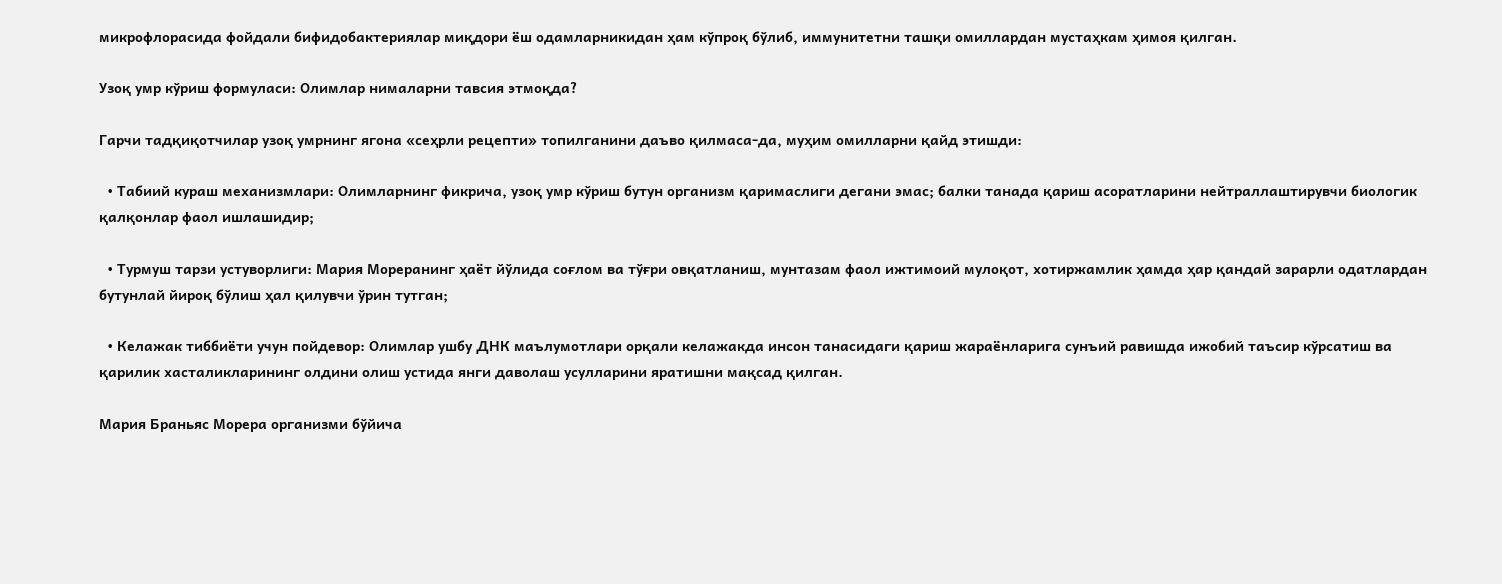микрофлорасида фойдали бифидобактериялар миқдори ёш одамларникидан ҳам кўпроқ бўлиб, иммунитетни ташқи омиллардан мустаҳкам ҳимоя қилган.

Узоқ умр кўриш формуласи: Олимлар нималарни тавсия этмоқда?

Гарчи тадқиқотчилар узоқ умрнинг ягона «сеҳрли рецепти» топилганини даъво қилмаса-да, муҳим омилларни қайд этишди:

  • Табиий кураш механизмлари: Олимларнинг фикрича, узоқ умр кўриш бутун организм қаримаслиги дегани эмас; балки танада қариш асоратларини нейтраллаштирувчи биологик қалқонлар фаол ишлашидир;

  • Турмуш тарзи устуворлиги: Мария Мореранинг ҳаёт йўлида соғлом ва тўғри овқатланиш, мунтазам фаол ижтимоий мулоқот, хотиржамлик ҳамда ҳар қандай зарарли одатлардан бутунлай йироқ бўлиш ҳал қилувчи ўрин тутган;

  • Келажак тиббиёти учун пойдевор: Олимлар ушбу ДНК маълумотлари орқали келажакда инсон танасидаги қариш жараёнларига сунъий равишда ижобий таъсир кўрсатиш ва қарилик хасталикларининг олдини олиш устида янги даволаш усулларини яратишни мақсад қилган.

Мария Браньяс Морера организми бўйича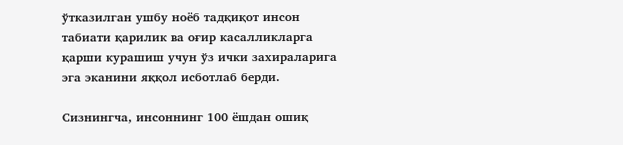ўтказилган ушбу ноёб тадқиқот инсон табиати қарилик ва оғир касалликларга қарши курашиш учун ўз ички захираларига эга эканини яққол исботлаб берди.

Сизнингча, инсоннинг 100 ёшдан ошиқ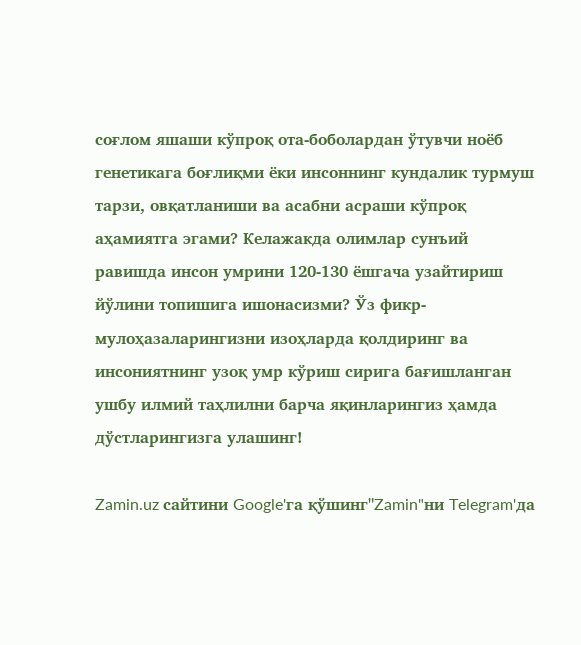соғлом яшаши кўпроқ ота-боболардан ўтувчи ноёб генетикага боғлиқми ёки инсоннинг кундалик турмуш тарзи, овқатланиши ва асабни асраши кўпроқ аҳамиятга эгами? Келажакда олимлар сунъий равишда инсон умрини 120-130 ёшгача узайтириш йўлини топишига ишонасизми? Ўз фикр-мулоҳазаларингизни изоҳларда қолдиринг ва инсониятнинг узоқ умр кўриш сирига бағишланган ушбу илмий таҳлилни барча яқинларингиз ҳамда дўстларингизга улашинг!

Zamin.uz сайтини Google'га қўшинг"Zamin"ни Telegram'да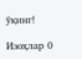ўқинг!

Изоҳлар 0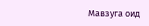Мавзуга оид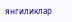янгиликлар